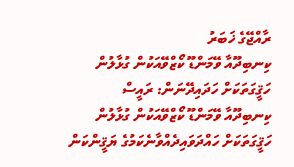ރާއްޖޭގެ ޚަބަރު
ކިނބިދޫއާ ވޭމަންޑޫ ކޯޒްވޭއަކުން ގުޅާލުން ހަޤީގަތަކަށް ހަދައިދޭނަން: ރައީސް
ކިނބިދޫއާ ވޭމަންޑޫ ކޯޒްވޭއަކުން ގުޅާލުން ހަޤީގަތަކަށް ހައްދަވައިދެއްވާނެކަމުގެ ޔަޤީންކަން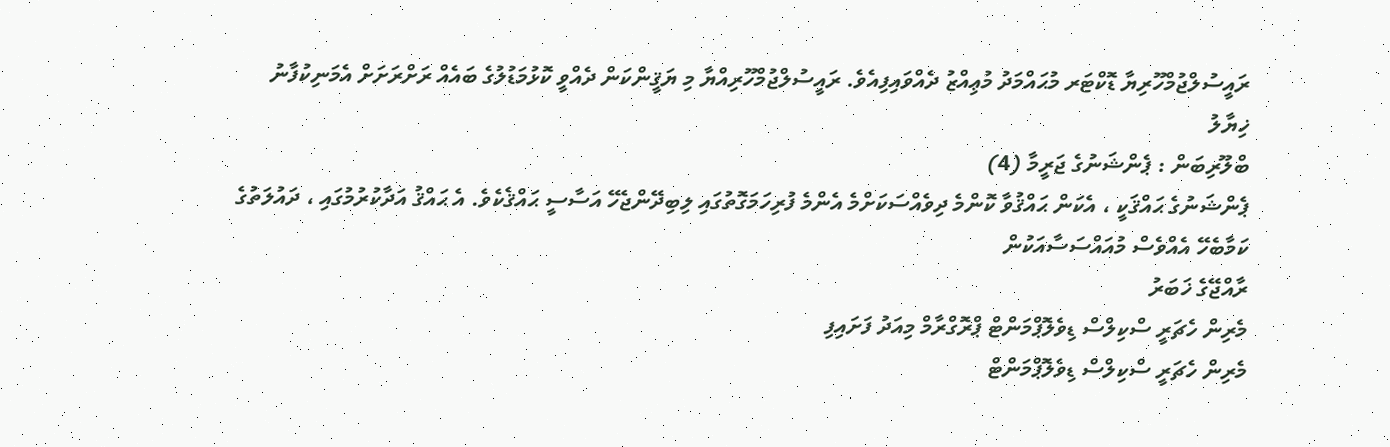ރައީސުލްޖުމްހޫރިޔާ ޑޮކްޓަރ މުޙައްމަދު މުޢިއްޒު ދެއްވައިފިއެވެ. ރައީސުލްޖުމްހޫރިއްޔާ މި ޔަޤީންކަން ދެއްވީ ކޮޅުމަޑުލުގެ ބައެއް ރަށްރަށަށް އެމަނިކުފާނު
ޚިޔާލު
ބްލޫރިބަން : ޕެންޝަނުގެ ޖަރީމާ (4)
ޕެންޝަނުގެ ޙައްޤަކީ ، އެކަން ޙައްޤުވާ ކޮންމެ ދިވެއްސަކަށްމެ އެންމެ ފުރިހަމަގޮތުގައި ލިބިދޭންޖެހޭ އަސާސީ ޙައްޤެކެވެ. އެ ޙައްޤު އަދާކުރުމުގައި ، ދައުލަތުގެ ކަމާބެހޭ އެއްވެސް މުއައްސަސާއަކުން
ރާއްޖޭގެ ޚަބަރު
މެރިން ހެޗަރީ ސްކިލްސް ޑިވެލޮޕްމަންޓް ޕްރޮގްރާމް މިއަދު ފަށައިފި
މެރިން ހެޗަރީ ސްކިލްސް ޑިވެލޮޕްމަންޓް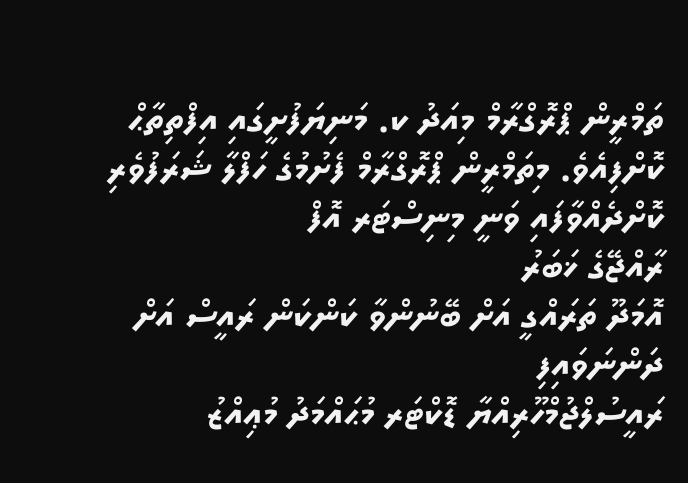ތަމްރީން ޕްރޮގްރާމް މިއަދު ކ. މަނިޔަފުށީގައި އިފްތިތާޙް ކޮށްފިއެވެ. މިތަމްރީން ޕްރޮގްރާމް ފެށުމުގެ ހަފްލާ ޝަރަފުވެރި ކޮށްދެއްވާފައި ވަނީ މިނިސްޓަރ އޮފް
ރާއްޖޭގެ ޚަބަރު
އޮމަދޫ ތަރައްގީ އަށް ބޭނުންވާ ކަންކަން ރައީސް އަށް ދަންނަވައިފި
ރައީސުލްޖުމްހޫރިއްޔާ ޑޮކްޓަރ މުޙައްމަދު މުޢިއްޒު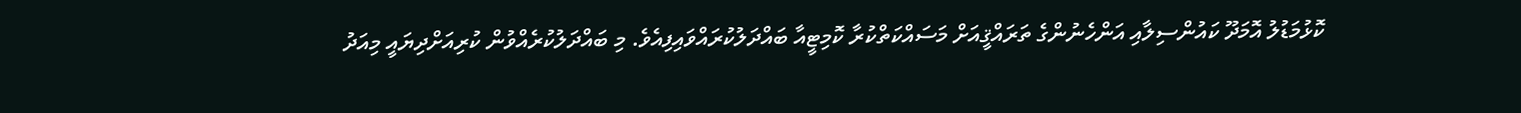ކޮޅުމަޑުލު އޮމަދޫ ކައުންސިލާއި އަންހެނުންގެ ތަރައްޤީއަށް މަސައްކަތްކުރާ ކޮމިޓީއާ ބައްދަލުކުރައްވައިފިއެވެ. މި ބައްދަލުކުރެއްވުން ކުރިއަށްދިޔައީ މިއަދު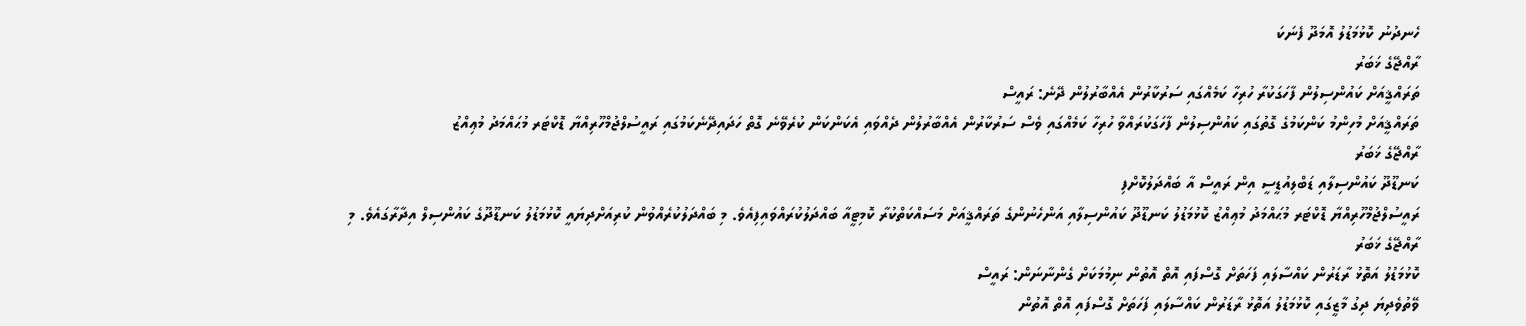ހެނދުނު ކޮޅުމަޑުލު އޮމަދޫ ފެނަކަ
ރާއްޖޭގެ ޚަބަރު
ތަރައްޤީއަށް ކައުންސިލުން ފާހަގަކުރާ ހުރިހާ ކަމެއްގައި ސަރުކާރުން އެއްބާރުލުން ދޭނެ: ރައީސް
ތަރައްޤީއަށް މުހިންމު ކަންކަމުގެ ގޮތުގައި ކައުންސިލުން ފާހަގަކުރައްވާ ހުރިހާ ކަމެއްގައި ވެސް ސަރުކާރުން އެއްބާރުލުން ދެއްވައި އެކަންކަން ކުރެވޭނެ ގޮތް ހަދައިދޭނެކަމުގައި ރައީސުލްޖުމްހޫރިއްޔާ ޑޮކްޓަރ މުޙައްމަދު މުޢިއްޒު
ރާއްޖޭގެ ޚަބަރު
ކަނޑޫދޫ ކައުންސިލާއި ޑަބްލިއުޑީސީ އިން ރައީސް އާ ބައްދަލުކޮށްފި
ރައީސުލްޖުމްހޫރިއްޔާ ޑޮކްޓަރ މުޙައްމަދު މުޢިއްޒު ކޮޅުމަޑުލު ކަނޑޫދޫ ކައުންސިލާއި އަންހެނުންގެ ތަރައްޤީއަށް މަސައްކަތްކުރާ ކޮމިޓީއާ ބައްދަލުކުރައްވައިފިއެވެ. މި ބައްދަލުކުރެއްވުން ކުރިއަށްދިޔައީ ކޮޅުމަޑުލު ކަނޑޫދޫގެ ކައުންސިލް އިދާރާގައެވެ. މި
ރާއްޖޭގެ ޚަބަރު
ކޮޅުމަޑުލު އަތޮޅު ރާޑަރުން ކައްސާލައި ފަހަތަށް ގޮސްފައި އޮތް އޮތުން ނިމުމަކަށް ގެންނާނަން: ރައީސް
ވޭތުވެދިޔަ ދިގު މާޒީގައި ކޮޅުމަޑުލު އަތޮޅު ރާޑަރުން ކައްސާލައި ފަހަތަށް ގޮސްފައި އޮތް އޮތުން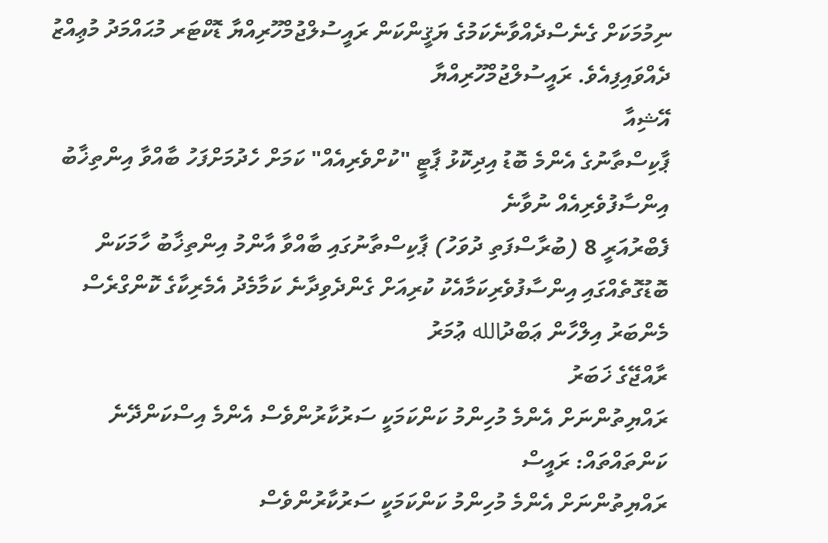ނިމުމަކަށް ގެނެސްދެއްވާނެކަމުގެ ޔަޤީންކަން ރައީސުލްޖުމްހޫރިއްޔާ ޑޮކްޓަރ މުޙައްމަދު މުޢިއްޒު ދެއްވައިފިއެވެ. ރައީސުލްޖުމްހޫރިއްޔާ
އޭޝިއާ
ޕާކިސްތާނުގެ އެންމެ ބޮޑު އިދިކޮޅު ޕާޓީ "ކުށްވެރިއެއް" ކަމަށް ހެދުމަށްފަހު ބާއްވާ އިންތިޚާބު އިންސާފުވެރިއެއް ނުވާނެ
ފެބްރުއަރީ 8 (ބުރާސްފަތި ދުވަހު) ޕާކިސްތާނުގައި ބާއްވާ އާންމު އިންތިޚާބު ހާމަކަން ބޮޑުގޮތެއްގައި އިންސާފުވެރިކަމާއެކު ކުރިއަށް ގެންދެވިދާނެ ކަމާމެދު އެމެރިކާގެ ކޮންގްރެސް މެންބަރު އިލްހާން ޢަބްދުالله ޢުމަރު
ރާއްޖޭގެ ޚަބަރު
ރައްޔިތުންނަށް އެންމެ މުހިންމު ކަންކަމަކީ ސަރުކާރުންވެސް އެންމެ އިސްކަންދޭނެ ކަންތައްތައް: ރައީސް
ރައްޔިތުންނަށް އެންމެ މުހިންމު ކަންކަމަކީ ސަރުކާރުންވެސް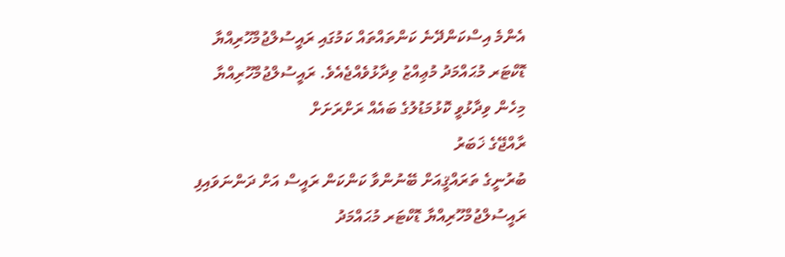އެންމެ އިސްކަންދޭނެ ކަންތައްތައް ކަމުގައި ރައީސުލްޖުމްހޫރިއްޔާ ޑޮކްޓަރ މުޙައްމަދު މުޢިއްޒު ވިދާޅުވެއްޖެއެވެ. ރައީސުލްޖުމްހޫރިއްޔާ މިހެން ވިދާޅުވީ ކޮޅުމަޑުލުގެ ބައެއް ރަށްރަށަށް
ރާއްޖޭގެ ޚަބަރު
ބުރުނީގެ ތަރައްޤީއަށް ބޭނުންވާ ކަންކަން ރައީސް އަށް ދަންނަވައިފި
ރައީސުލްޖުމްހޫރިއްޔާ ޑޮކްޓަރ މުޙައްމަދު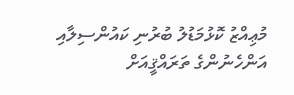މުޢިއްޒު ކޮޅުމަޑުލު ބުރުނި ކައުންސިލާއި އަންހެނުންގެ ތަރައްޤީއަށް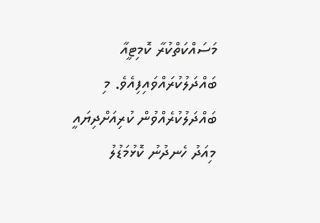މަސައްކަތްކުރާ ކޮމިޓީއާ ބައްދަލުކުރައްވައިފިއެވެ. މި ބައްދަލުކުރެއްވުން ކުރިއަށްދިޔައީ މިއަދު ހެނދުނު ކޮޅުމަޑުލު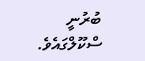ބުރުނީ ސްކޫލްގައެވެ.